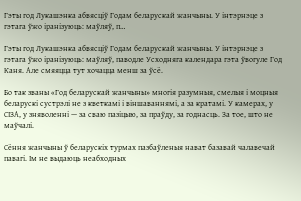Гэты год Лукашэнка абвясціў Годам беларускай жанчыны. У інтэрнэце з гэтага ўжо іранізуюць: маўляў, п…

Гэты год Лукашэнка абвясціў Годам беларускай жанчыны. У інтэрнэце з гэтага ўжо іранізуюць: маўляў, паводле Усходняга календара гэта ўвогуле Год Каня. Але смяяцца тут хочацца менш за ўсё.

Бо так званы «Год беларускай жанчыны» многія разумныя, смелыя і моцныя беларускі сустрэлі не з кветкамі і віншаваннямі, а за кратамі. У камерах, у СІЗА, у зняволенні — за сваю пазіцыю, за праўду, за годнасць. За тое, што не маўчалі.

Сёння жанчыны ў беларускіх турмах пазбаўленыя нават базавай чалавечай павагі. Ім не выдаюць неабходных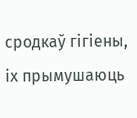сродкаў гігіены, іх прымушаюць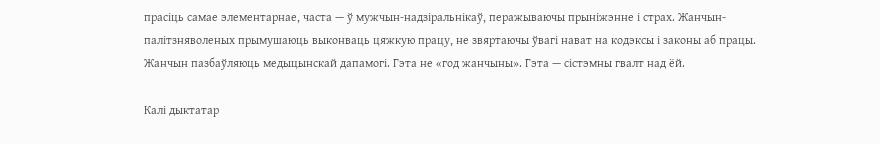прасіць самае элементарнае, часта — ў мужчын-надзіральнікаў, перажываючы прыніжэнне і страх. Жанчын-палітзняволеных прымушаюць выконваць цяжкую працу, не звяртаючы ўвагі нават на кодэксы і законы аб працы. Жанчын пазбаўляюць медыцынскай дапамогі. Гэта не «год жанчыны». Гэта — сістэмны гвалт над ёй.

Калі дыктатар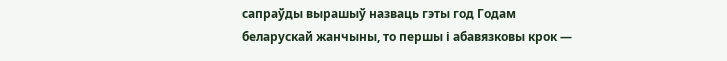сапраўды вырашыў назваць гэты год Годам беларускай жанчыны, то першы і абавязковы крок —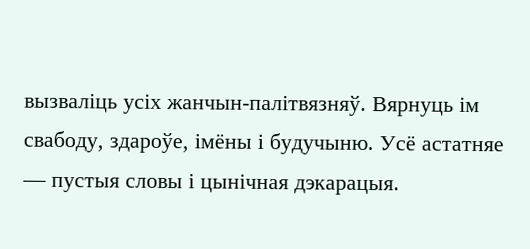вызваліць усіх жанчын-палітвязняў. Вярнуць ім свабоду, здароўе, імёны і будучыню. Усё астатняе — пустыя словы і цынічная дэкарацыя.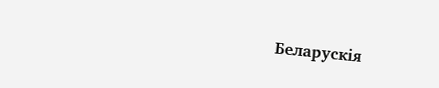Беларускія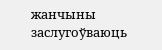жанчыны заслугоўваюць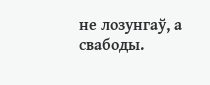не лозунгаў, а свабоды.